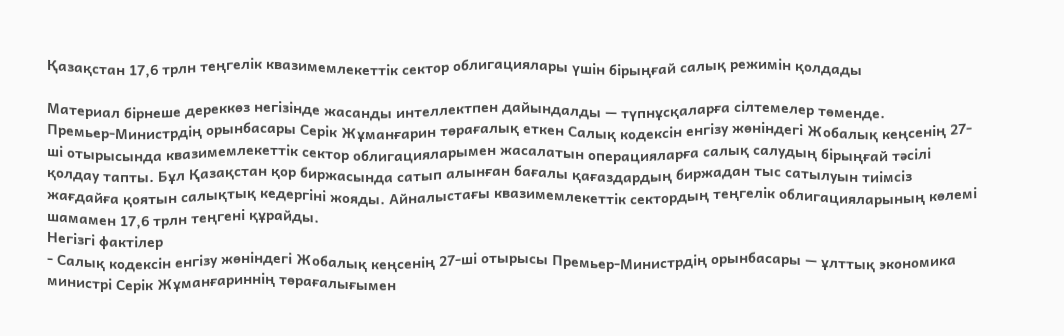Қазақстан 17,6 трлн теңгелік квазимемлекеттік сектор облигациялары үшін бірыңғай салық режимін қолдады

Материал бірнеше дереккөз негізінде жасанды интеллектпен дайындалды — түпнұсқаларға сілтемелер төменде.
Премьер-Министрдің орынбасары Серік Жұманғарин төрағалық еткен Салық кодексін енгізу жөніндегі Жобалық кеңсенің 27-ші отырысында квазимемлекеттік сектор облигацияларымен жасалатын операцияларға салық салудың бірыңғай тәсілі қолдау тапты. Бұл Қазақстан қор биржасында сатып алынған бағалы қағаздардың биржадан тыс сатылуын тиімсіз жағдайға қоятын салықтық кедергіні жояды. Айналыстағы квазимемлекеттік сектордың теңгелік облигацияларының көлемі шамамен 17,6 трлн теңгені құрайды.
Негізгі фактілер
- Салық кодексін енгізу жөніндегі Жобалық кеңсенің 27-ші отырысы Премьер-Министрдің орынбасары — ұлттық экономика министрі Серік Жұманғариннің төрағалығымен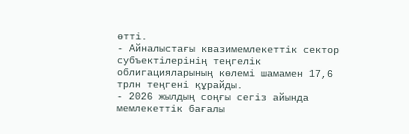өтті.
- Айналыстағы квазимемлекеттік сектор субъектілерінің теңгелік облигацияларының көлемі шамамен 17,6 трлн теңгені құрайды.
- 2026 жылдың соңғы сегіз айында мемлекеттік бағалы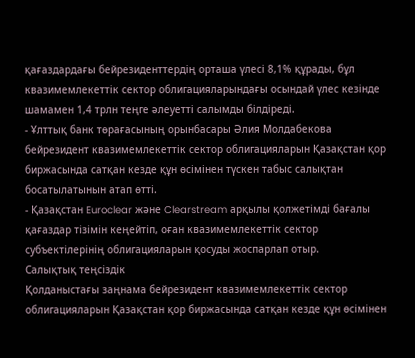қағаздардағы бейрезиденттердің орташа үлесі 8,1% құрады, бұл квазимемлекеттік сектор облигацияларындағы осындай үлес кезінде шамамен 1,4 трлн теңге әлеуетті салымды білдіреді.
- Ұлттық банк төрағасының орынбасары Әлия Молдабекова бейрезидент квазимемлекеттік сектор облигацияларын Қазақстан қор биржасында сатқан кезде құн өсімінен түскен табыс салықтан босатылатынын атап өтті.
- Қазақстан Euroclear және Clearstream арқылы қолжетімді бағалы қағаздар тізімін кеңейтіп, оған квазимемлекеттік сектор субъектілерінің облигацияларын қосуды жоспарлап отыр.
Салықтық теңсіздік
Қолданыстағы заңнама бейрезидент квазимемлекеттік сектор облигацияларын Қазақстан қор биржасында сатқан кезде құн өсімінен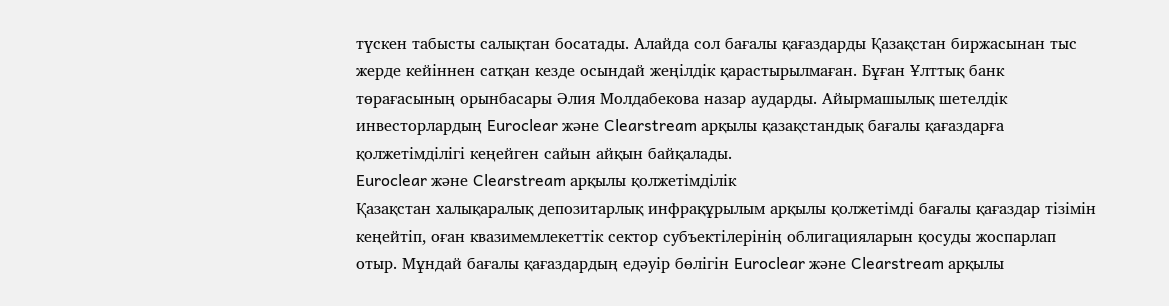түскен табысты салықтан босатады. Алайда сол бағалы қағаздарды Қазақстан биржасынан тыс жерде кейіннен сатқан кезде осындай жеңілдік қарастырылмаған. Бұған Ұлттық банк төрағасының орынбасары Әлия Молдабекова назар аударды. Айырмашылық шетелдік инвесторлардың Euroclear және Clearstream арқылы қазақстандық бағалы қағаздарға қолжетімділігі кеңейген сайын айқын байқалады.
Euroclear және Clearstream арқылы қолжетімділік
Қазақстан халықаралық депозитарлық инфрақұрылым арқылы қолжетімді бағалы қағаздар тізімін кеңейтіп, оған квазимемлекеттік сектор субъектілерінің облигацияларын қосуды жоспарлап отыр. Мұндай бағалы қағаздардың едәуір бөлігін Euroclear және Clearstream арқылы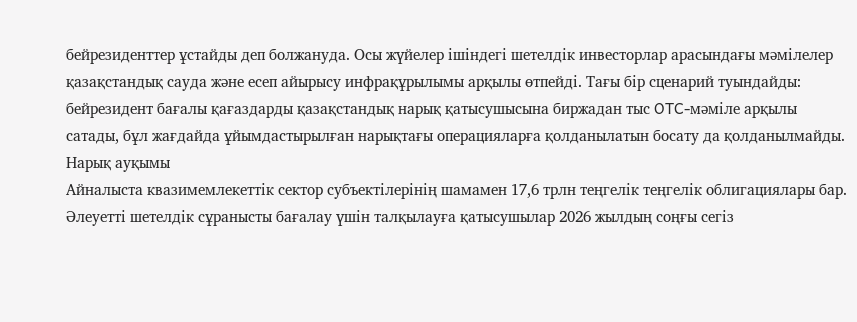бейрезиденттер ұстайды деп болжануда. Осы жүйелер ішіндегі шетелдік инвесторлар арасындағы мәмілелер қазақстандық сауда және есеп айырысу инфрақұрылымы арқылы өтпейді. Тағы бір сценарий туындайды: бейрезидент бағалы қағаздарды қазақстандық нарық қатысушысына биржадан тыс OTC-мәміле арқылы сатады, бұл жағдайда ұйымдастырылған нарықтағы операцияларға қолданылатын босату да қолданылмайды.
Нарық ауқымы
Айналыста квазимемлекеттік сектор субъектілерінің шамамен 17,6 трлн теңгелік теңгелік облигациялары бар. Әлеуетті шетелдік сұранысты бағалау үшін талқылауға қатысушылар 2026 жылдың соңғы сегіз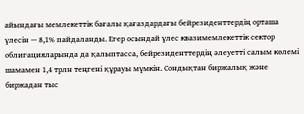айындағы мемлекеттік бағалы қағаздардағы бейрезиденттердің орташа үлесін — 8,1% пайдаланды. Егер осындай үлес квазимемлекеттік сектор облигацияларында да қалыптасса, бейрезиденттердің әлеуетті салым көлемі шамамен 1,4 трлн теңгені құрауы мүмкін. Сондықтан биржалық және биржадан тыс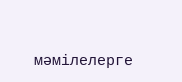мәмілелерге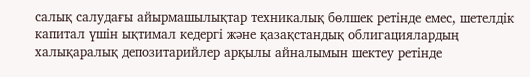салық салудағы айырмашылықтар техникалық бөлшек ретінде емес, шетелдік капитал үшін ықтимал кедергі және қазақстандық облигациялардың халықаралық депозитарийлер арқылы айналымын шектеу ретінде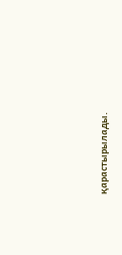қарастырылады.